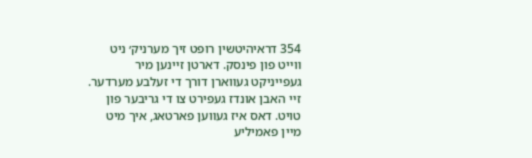354 דראיהיטשין רופט זיך מערניק׳ ניט װײט פון פינסק. דארטן זײנען מיר געפײניקט געװארן דורך די זעלבע מערדער. זײ האבן אונדז געפירט צו די גריבער פון טויט. דאס איז געװען פארטאג, איך מיט מײן פאמיליע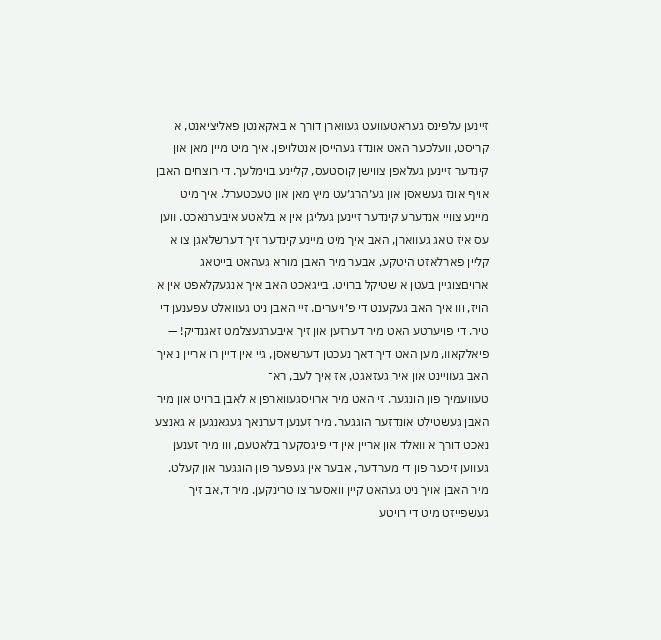זײנען עלפינס געראטעװעט געװארן דורך א באקאנטן פאליציאנט, א קריסט, װעלכער האט אונדז געהײסן אנטלויפן. איך מיט מײן מאן און קינדער זײנען געלאפן צװישן קוסטעס, קלײנע בוימלעך. די רוצחים האבן אויף אונז געשאסן און גע׳הרג׳עט מיץ מאן און טעכטערל. איך מיט מײנע צװײ אנדערע קינדער זײנען געליגן אין א בלאטע איבערנאכט. װען עס איז טאג געװארן, האב איך מיט מײנע קינדער זיך דערשלאגן צו א קלײן פארלאזט היטקע, אבער מיר האבן מורא געהאט בייטאג ארויםצוגײן בעטן א שטיקל ברויט. בײגאכט האב איך אנגעקלאפט אין א הויז, ווו איך האב געקענט די פ׳ויערים. זײ האבן ניט געװאלט עפענען די טיר. די פויערטע האט מיר דערזען און זיך איבערגעצלמט זאגנדיק! — פיאלקאװ, מען האט דיך דאך נעכטן דערשאסן, גײ אין דײן רו ארײן נ איך האב געװײנט און איר געזאגט, אז איך לעב, רא־
טעװעמיך פון הונגער. זי האט מיר ארויסגעװארפן א לאבן ברויט און מיר האבן געשטילט אונדזער הוגגער. מיר זענען דערנאך געגאנגען א גאנצע נאכט דורך א װאלד און ארײן אין די פיגסקער בלאטעם, װו מיר זענען געװען זיכער פון די מערדער, אבער אין געפער פון הוגגער און קעלט. מיר האבן אויך ניט געהאט קײן וואסער צו טרינקען. מיר ד,אב זיך געשפײזט מיט די רויטע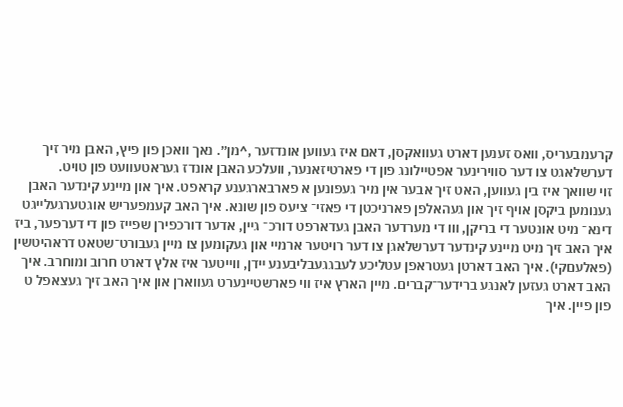קרעמבעריס, װאס זענען דארט געװאקסן, דאם איז געװען אונדזער ,^מן״. נאך װאכן פון פיץ, האבן מיר זיך דערשלאגט צו דער סװירינער אפטײלונג פון די פארטיזאנער, וועלכע האבן אונדז געראטעװעט פון טויט.
זוי שװאך איז בין געװען, האט זיך אבער אין מיר געפונען א פארבארגענע קראפט. איך און מײנע קינדער האבן גענומען ביקסן אויף זיך און געהאלפן פארניכטן די פאזי־ ציעס פון שונא. איך האב קעמפעריש אוגטערגעלײגט דינא־ מיט אונטער די בריקן, װו די מערדער האבן געדארפט דורכ־ גײן, אדער דורכפירן שפײז פון די דערפער, ביז איך האב זיך מיט מײנע קינדער דערשלאגן צו דער רויטער ארמײ און געקומען צו מײן געבורט־שטאט דראהיטשין (פאלעםקי). איך האב דארטן געטראפן עטליכע לעבגגעבליבענע ײדן, װײטער איז אלץ דארט חרוב ומוחרב. איך האב דארט געזען לאנגע ברידער־קברים. מײן הארץ איז װי פארשטײנערט געװארן און איך האב זיך געצאפל ט פון פײן. איך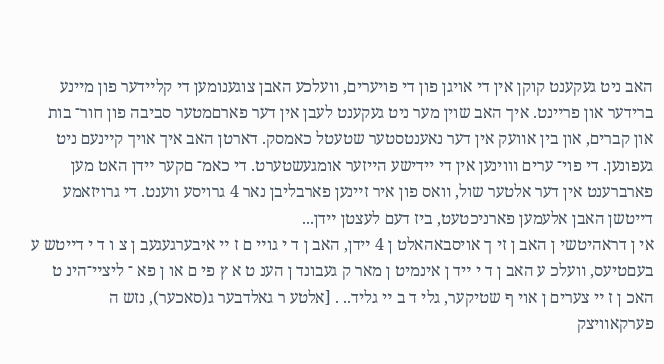האב ניט געקענט קוקן אין די אויגן פון די פויערים, װעלכע האבן צוגענומען די קלײדער פון מיינע ברידער און פרײנט. איך האב שוין מער ניט געקענט לעבן אין דער פארםמטער סביבה פון חור־ בות און קברים, און בין אװעק אין דער נאענטסטער שטעטל כאמסק. דארטן האב איך אויך קײנעם ניט געפונען. די פוי־ ערים װוינען אין די יידישע הײזער אומגעשטערט. די כאמ־ םקער ײדן האט מען פארברענט אין דער אלטער שול, װאס פון איר זײנען פארבליבן נאר 4 גרויסע װענט. די גרויזאמע דײטשן האבן אלעמען פארניכטעט, ביז דעם לעצטן ײדן...
אי ן דראהיטשי ן האב ן זי ך אויסבאהאלט ן 4 ײדן, האב ן ד י גוײ ם ז ײ איבערגעגעב ן צ ו ד י דײטש ע בעםטיעס, װעלכ ע האב ן ד י ײד ן אינמיט ן מאר ק געבונד ן הענ ט א ץ פי ם או ן פא ־ ליצײ־הינ ט האכ ן ז ײ צערים ן אוי ף שטיקער, גלי ד ב ײ גליד.. . [אלטע ר גאלדבער ג(סאכער), נזש ה פערקאװיצק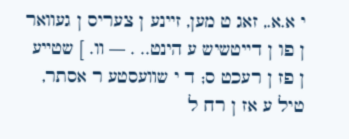י א.א., זאג ט מען, זײנע ן צעריס ן געװאר ן פו ן דײטשיש ע הינט.. . — װ. ] שטײע ן פז ן רעכט ס; ד י שװעסטע ר אסתר, טיל ע אז ן רח ל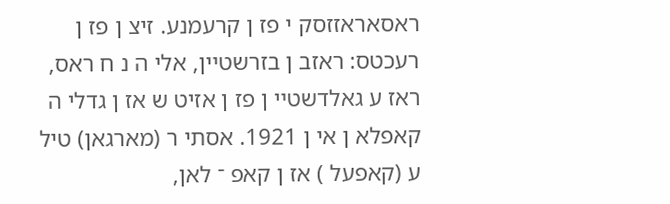ראסאראזזסק י פז ן קרעמנע. זיצ ן פז ן רעכטס: ראזב ן בזרשטײן, אלי ה נ ח ראס, ראז ע גאלדשטײ ן פז ן אזיט ש אז ן גדלי ה קאפלא ן אי ן 1921. אסתי ר (מארגאן) טיל ע (קאפעל ) אז ן קאפ ־ לאן,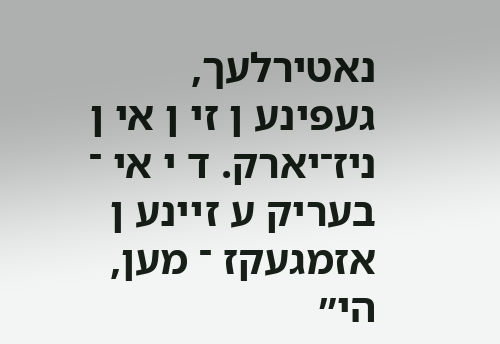נאטירלעך, געפינע ן זי ן אי ן ניז־יארק. ד י אי ־ בעריק ע זײנע ן אזמגעקז ־ מען, הי״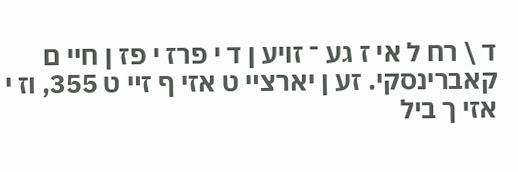ד \ רח ל אי ז גע ־ זויע ן ד י פרז י פז ן חײ ם קאברינסקי. זע ן יארצײ ט אזי ף זײ ט 355, וז י אזי ך ביל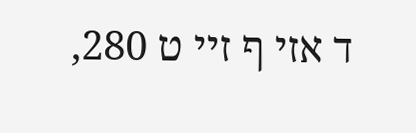ד אזי ף זײ ט 280,